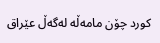كورد چۆن مامه‌ڵه‌ له‌گه‌ڵ عێراق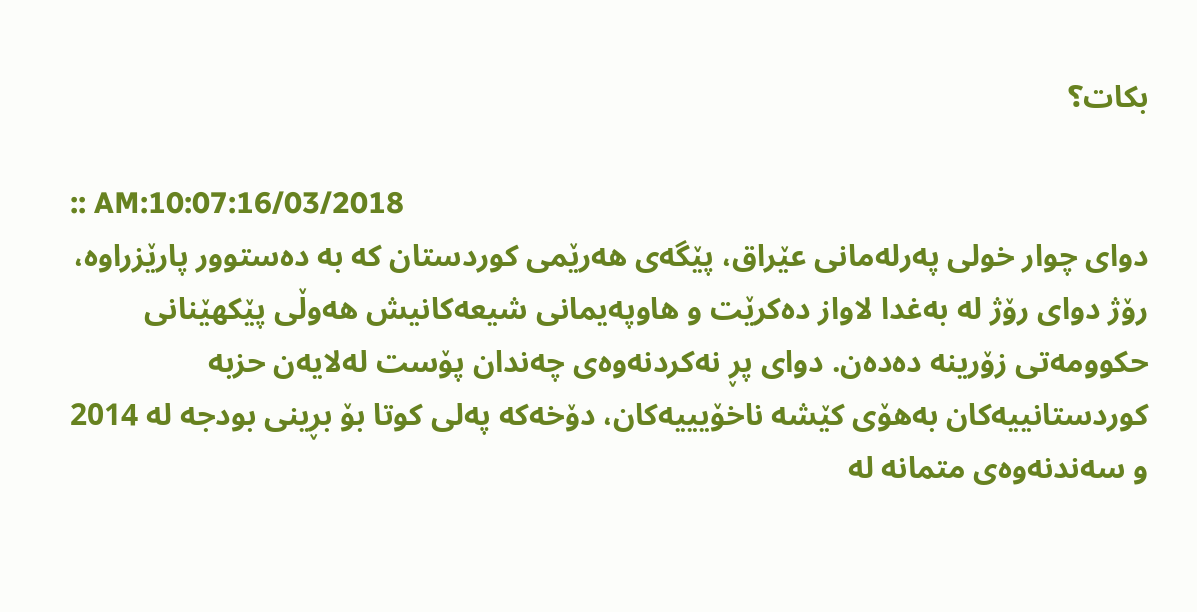بكات؟

:: AM:10:07:16/03/2018
دواى چوار خولى په‌رله‌مانى عێراق، پێگه‌ى هه‌رێمى كوردستان كه‌ به‌ ده‌ستوور پارێزراوه‌، رۆژ دواى رۆژ له‌ به‌غدا لاواز ده‌كرێت و هاوپه‌یمانى شیعه‌كانیش هه‌وڵى پێكهێنانى حكوومه‌تى زۆرینه‌ ده‌ده‌ن. دواى پڕ نه‌كردنه‌وه‌ى چه‌ندان پۆست له‌لایه‌ن حزبه‌ كوردستانییه‌كان به‌هۆى كێشه‌ ناخۆیییه‌كان، دۆخه‌كه‌ په‌لى كوتا بۆ بڕینى بودجه‌ له‌ 2014 و سه‌ندنه‌وه‌ى متمانه‌ له‌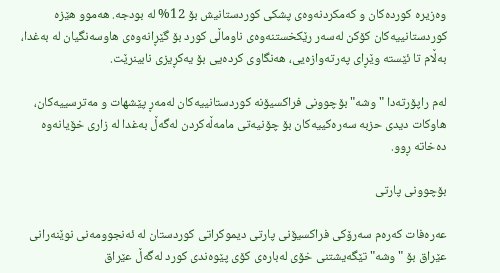وه‌زیره‌ كورده‌كان و كه‌مكردنه‌وه‌ى پشكى كوردستانیش بۆ 12% له‌ بودجه‌. هه‌موو هێزه‌ كوردستانییه‌كان كۆكن له‌سه‌ر رێكخستنه‌وه‌ى ناوماڵى كورد بۆ گێڕانه‌وه‌ى هاوسه‌نگیان له‌ به‌غدا، به‌ڵام تا ئێسته‌ وێڕاى په‌رته‌وازه‌یی، هه‌نگاوی كرده‌یی بۆ یه‌كڕیزی نابینرێت.

له‌م راپۆرته‌دا "وشه‌" بۆچوونى فراكسیۆنه‌ كوردستانییه‌كان له‌مه‌ڕ پێشهات و مه‌ترسییه‌كان، هاوكات دیدی حزبه‌ سه‌ره‌كییه‌كان بۆ چۆنیه‌تی مامه‌ڵه‌كردن له‌گه‌ڵ به‌غدا له‌ زاری خۆیانه‌وه‌ ده‌خاته‌ ڕوو.

بۆچوونی پارتی

عه‌ره‌فات كه‌ره‌م سه‌رۆكى فراكسیۆنى پارتى دیموكراتى كوردستان له‌ ئه‌نجوومه‌نی نوێنه‌رانی عێراق بۆ "وشه‌" تێگه‌یشتنی خۆی له‌باره‌ی كۆی پێوه‌ندی كورد له‌گه‌ڵ عێراق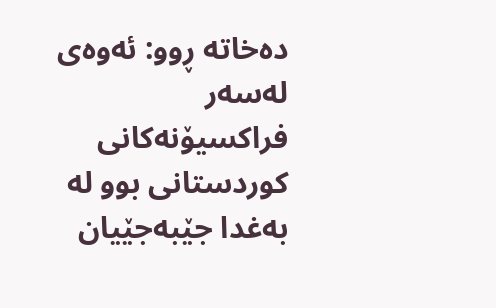ده‌خاته‌ ڕوو: ئه‌وه‌ى له‌سه‌ر فراكسیۆنه‌كانى كوردستانى بوو له‌ به‌غدا جێبه‌جێیان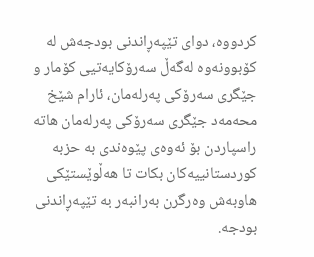كردووه‌، دواى تێپه‌ڕاندنى بودجه‌ش له‌ كۆبوونه‌وه‌ له‌گه‌ڵ سه‌رۆكایه‌تیى كۆمار و جێگری سه‌رۆكی په‌رله‌مان، ئارام شێخ محه‌مه‌د جێگری سه‌رۆكى په‌رله‌مان هاته‌ راسپاردن بۆ ئه‌وه‌ى پێوه‌ندی به‌ حزبه‌ كوردستانییه‌كان بكات تا هه‌ڵوێستێكى هاوبه‌ش وه‌رگرن به‌رانبه‌ر به‌ تێپه‌ڕاندنى بودجه‌.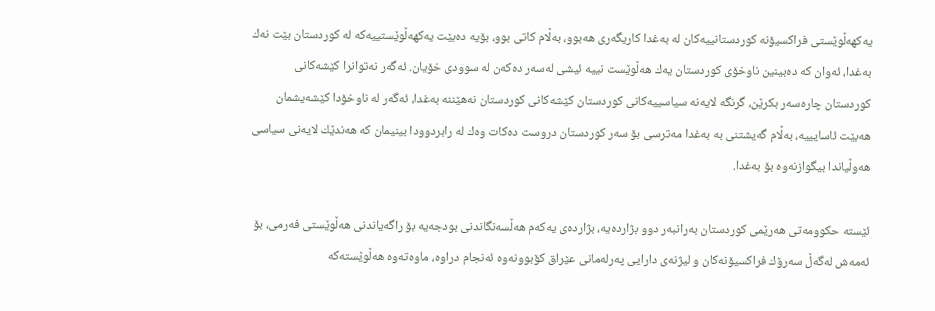یه‌كهه‌ڵوێستى فراكسیۆنه‌ كوردستانییه‌كان له‌ به‌غدا كاریگه‌ری هه‌بوو، به‌ڵام كاتی بوو، بۆیه‌ ده‌بێت یه‌كهه‌ڵوێستییه‌كه‌ له‌ كوردستان بێت نه‌ك به‌غدا، ئه‌وان كه‌ ده‌بینین ناوخۆى كوردستان یه‌ك هه‌ڵوێست نییه‌ ئیشی له‌سه‌ر ده‌كه‌ن له‌ سوودی خۆیان. ئه‌گه‌ر نه‌توانرا كێشه‌كانى كوردستان چاره‌سه‌ر بكرێن، گرنگه‌ لایه‌نه‌ سیاسییه‌كانى كوردستان كێشه‌كانى كوردستان نه‌هێننه‌ به‌غدا، ئه‌گه‌ر له‌ ناوخۆدا كێشه‌یشمان هه‌بێت ئاسایییه‌، به‌ڵام گه‌یشتنى به‌ به‌غدا مه‌ترسی بۆ سه‌ر كوردستان دروست ده‌كات وه‌ك له‌ رابردوودا بینیمان كه‌ هه‌ندێك لایه‌نى سیاسی هه‌وڵیاندا بیگوازنه‌وه‌ بۆ به‌غدا.

ئێسته‌ حكوومه‌تى هه‌رێمى كوردستان به‌رانبه‌ر دوو بژارده‌یه‌، بژارده‌ى یه‌كه‌م هه‌ڵسه‌نگاندنى بودجه‌یه‌ بۆ راگه‌یاندنى هه‌ڵوێستى فه‌رمی، بۆ ئه‌مه‌ش له‌گه‌ڵ سه‌رۆك فراكسیۆنه‌كان و لیژنه‌ى دارایی په‌رله‌مانى عێراق كۆبوونه‌وه‌ ئه‌نجام دراوه‌، ماوه‌ته‌وه‌ هه‌ڵوێسته‌كه‌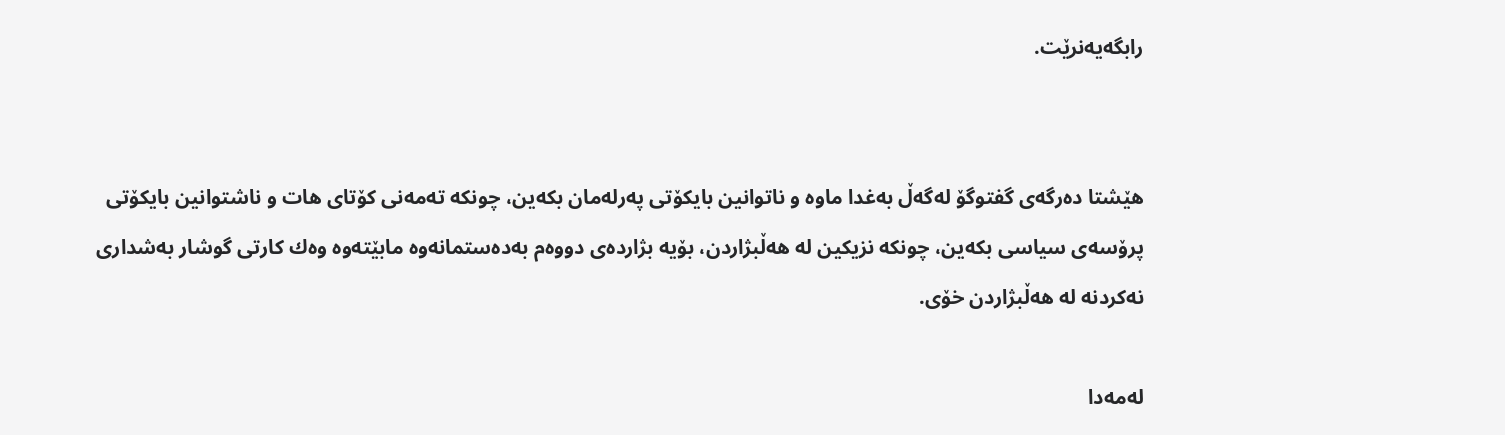رابگه‌یه‌نرێت.


هێشتا ده‌رگه‌ى گفتوگۆ له‌گه‌ڵ به‌غدا ماوه‌ و ناتوانین بایكۆتى په‌رله‌مان بكه‌ین، چونكه‌ ته‌مه‌نى كۆتای هات و ناشتوانین بایكۆتى پرۆسه‌ى سیاسی بكه‌ین، چونكه‌ نزیكین له‌ هه‌ڵبژاردن، بۆیه‌ بژارده‌ی دووه‌م به‌ده‌ستمانه‌وه‌ مابێته‌وه‌ وه‌ك كارتى گوشار به‌شداری نه‌كردنه‌ له‌ هه‌ڵبژاردن خۆی.

له‌مه‌دا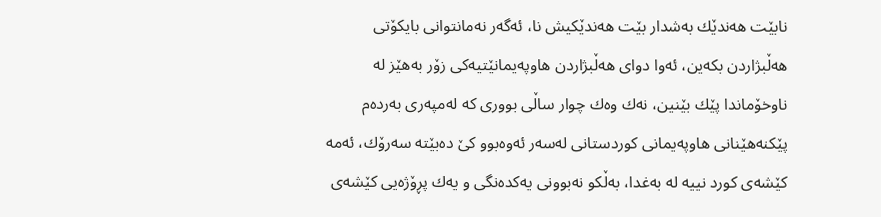نابێت هه‌ندێك به‌شدار بێت هه‌ندێكیش نا، ئه‌گه‌ر نه‌مانتوانى بایكۆتى هه‌ڵبژاردن بكه‌ین، ئه‌وا دوای هه‌ڵبژاردن هاوپه‌یمانێتیه‌كى زۆر به‌هێز له‌ ناوخۆماندا پێك بێنین، نه‌ك وه‌ك چوار ساڵى بووری كه‌ له‌مپه‌ری به‌رده‌م پێكنه‌هێنانى هاوپه‌یمانى كوردستانى له‌سه‌ر ئه‌وه‌بوو كێ ده‌بێته‌ سه‌رۆك، ئه‌مه‌ كێشه‌ى كورد نییه‌ له‌ به‌غدا، به‌ڵكو نه‌بوونی یه‌كده‌نگی و یه‌ك پڕۆژه‌یی كێشه‌ى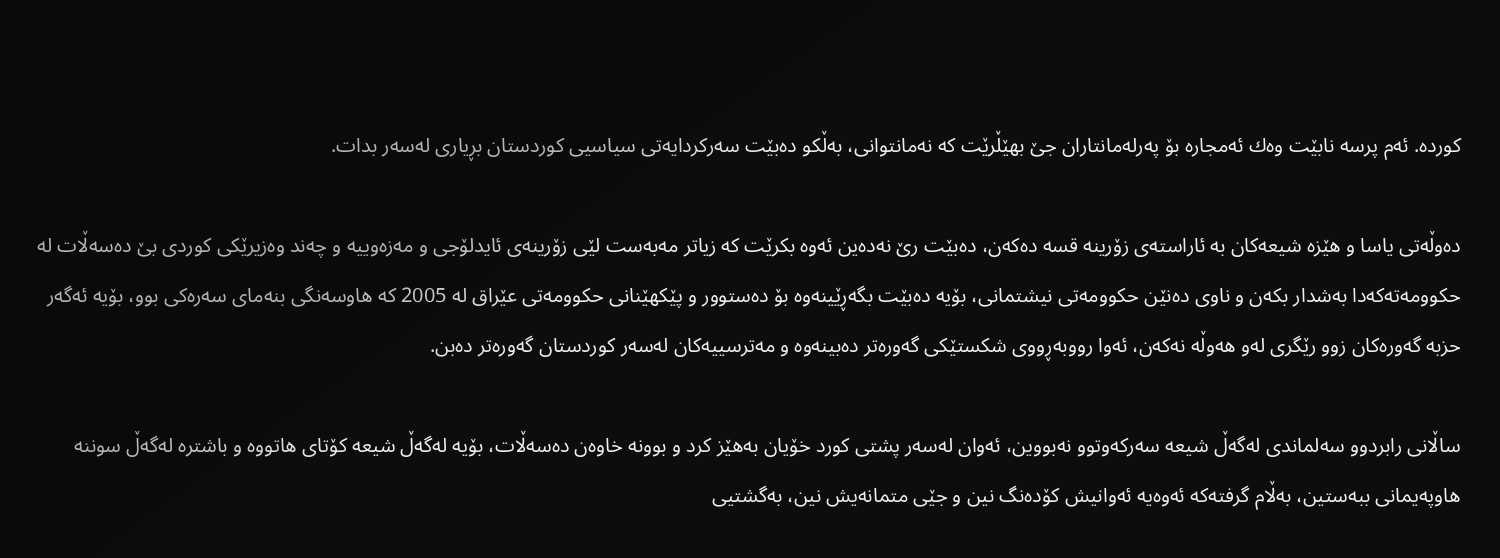كورده‌. ئه‌م پرسه‌ نابێت وه‌ك ئه‌مجاره‌ بۆ په‌رله‌مانتاران جێ بهێڵرێت كه‌ نه‌مانتوانى، به‌ڵكو ده‌بێت سه‌ركردایه‌تى سیاسیی كوردستان بڕیاری له‌سه‌ر بدات.

ده‌وڵه‌تى یاسا و هێزه‌ شیعه‌كان به‌ ئاراسته‌ى زۆرینه‌ قسه‌ ده‌كه‌ن، ده‌بێت رێ نه‌ده‌ین ئه‌وه‌ بكرێت كه‌ زیاتر مه‌به‌ست لێی زۆرینه‌ى ئایدلۆجی و مه‌زه‌وییه‌ و چه‌ند وه‌زیرێكى كوردی بێ ده‌سه‌ڵات له‌ حكوومه‌ته‌كه‌دا به‌شدار بكه‌ن و ناوی ده‌نێن حكوومه‌تى نیشتمانى، بۆیه‌ ده‌بێت بگه‌ڕێینه‌وه‌ بۆ ده‌ستوور و پێكهێنانى حكوومه‌تى عێراق له‌ 2005 كه‌ هاوسه‌نگی بنه‌مای سه‌ره‌كی بوو، بۆیه‌ ئه‌گه‌ر حزبه‌ گه‌وره‌كان زوو رێگری له‌و هه‌وڵه‌ نه‌كه‌ن، ئه‌وا رووبه‌ڕووى شكستێكى گه‌وره‌تر ده‌بینه‌وه‌ و مه‌ترسییه‌كان له‌سه‌ر كوردستان گه‌وره‌تر ده‌بن.

ساڵانى رابردوو سه‌لماندی له‌گه‌ڵ شیعه‌ سه‌ركه‌وتوو نه‌بووین، ئه‌وان له‌سه‌ر پشتى كورد خۆیان به‌هێز كرد و بوونه‌ خاوه‌ن ده‌سه‌ڵات، بۆیه‌ له‌گه‌ڵ شیعه‌ كۆتای هاتووه‌ و باشتره‌ له‌گه‌ڵ سوننه‌ هاوپه‌یمانى ببه‌ستین، به‌ڵام گرفته‌كه‌ ئه‌وه‌یه‌ ئه‌وانیش كۆده‌نگ نین و جێی متمانه‌یش نین، به‌گشتیی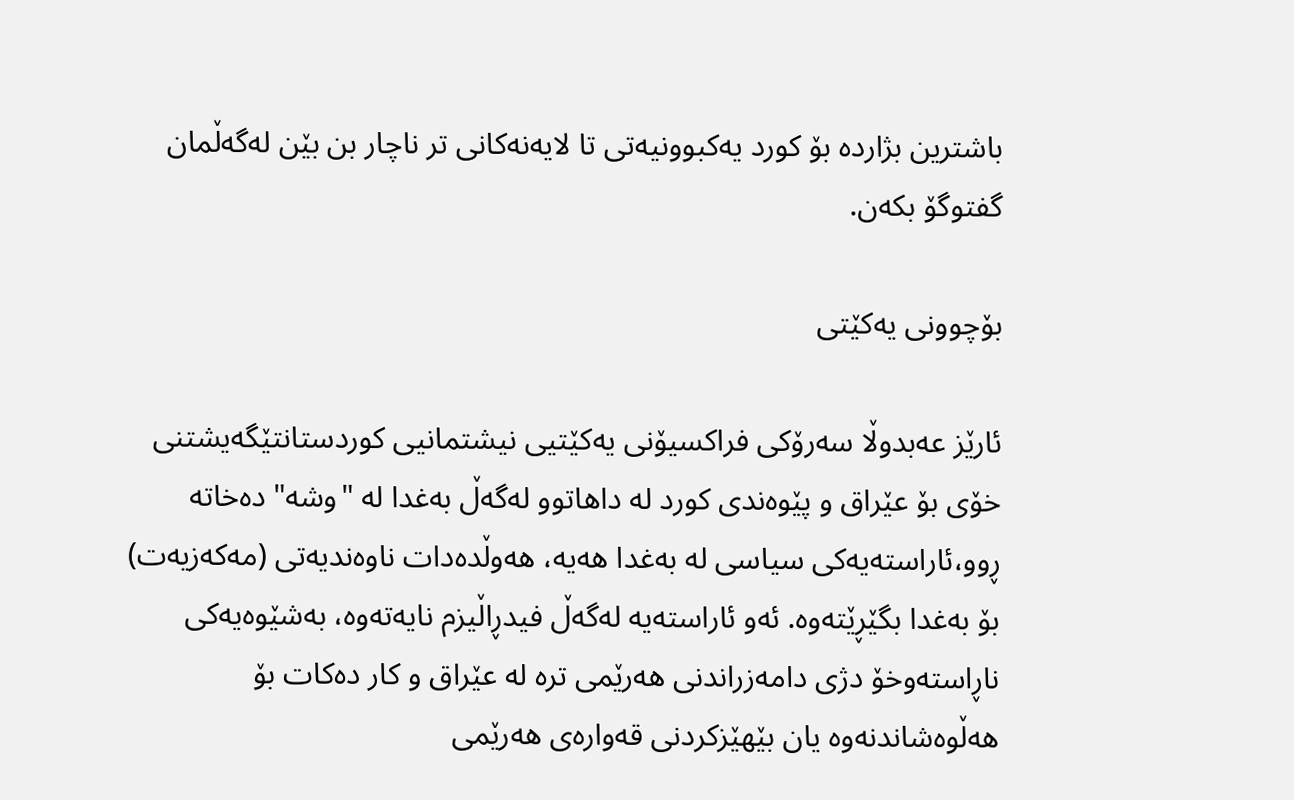باشترین بژارده‌ بۆ كورد یه‌كبوونیه‌تى تا لایه‌نه‌كانى تر ناچار بن بێن له‌گه‌ڵمان گفتوگۆ بكه‌ن.

بۆچوونی یه‌كێتی

ئارێز عه‌بدوڵا سه‌رۆكى فراكسیۆنى یه‌كێتیی نیشتمانیى كوردستانتێگه‌یشتنی خۆی بۆ عێراق و پێوه‌ندی كورد له‌ داهاتوو له‌گه‌ڵ به‌غدا له‌ "وشه‌" ده‌خاته‌ ڕوو،ئاراسته‌یه‌كی سیاسی له‌ به‌غدا هه‌یه‌، هه‌وڵده‌دات ناوه‌ندیه‌تی (مه‌كه‌زیه‌ت) بۆ به‌غدا بگێڕێته‌وه‌. ئه‌و ئاراسته‌یه‌ له‌گه‌ڵ فیدڕاڵیزم نایه‌ته‌وه‌، به‌شێوه‌یه‌كى ناڕاسته‌وخۆ دژى دامه‌زراندنى هه‌رێمى تره‌ له‌ عێراق و كار ده‌كات بۆ هه‌ڵوه‌شاندنه‌وه‌ یان بێهێزكردنى قه‌واره‌ى هه‌رێمى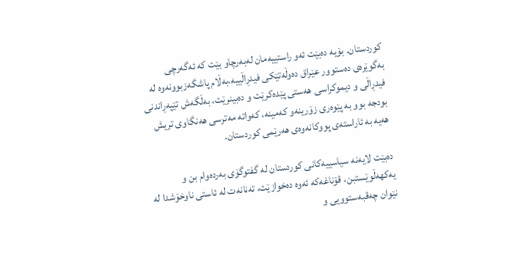كوردستان. بۆیه‌ ده‌بێت ئه‌و راستییه‌مان له‌به‌رچاو بێت كه‌ ئه‌گه‌رچی به‌گوێره‌ى ده‌ستوور عێراق ده‌وڵه‌تێكى فیدڕاڵییه‌،به‌ڵام پاشگه‌زبوونه‌وه‌ له‌ فیدڕاڵی و دیموكراسی هه‌ستى پێده‌كرێت و ده‌بینرێت، به‌ڵگه‌ش تێپه‌ڕاندنى بودجه‌ بوو به‌ پێوه‌ری زۆرینه‌و كه‌مینه‌، كه‌واته‌ مه‌ترسی هه‌نگاوی تریش هه‌یه‌ به‌ ئاراسته‌ى پووكانه‌وه‌ی هه‌رێمى كوردستان.

ده‌بێت لایه‌نه‌ سیاسییه‌كانى كوردستان له‌ گفتوگۆی به‌رده‌وام بن و یه‌كهه‌ڵوێستبن، قۆناغه‌كه‌ ئه‌وه‌ ده‌خوازێت، ته‌نانه‌ت له‌ ئاستى ناوخۆشدا له‌ نێوان چه‌قبه‌ستوویی و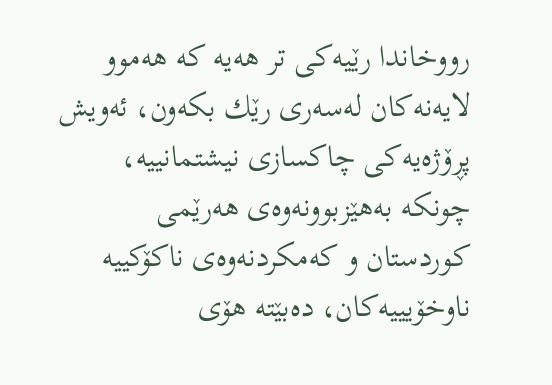رووخاندا رێیه‌كی تر هه‌یه‌ كه‌ هه‌موو لایه‌نه‌كان له‌سه‌ری رێك بكه‌ون، ئه‌ویش پڕۆژه‌یه‌كی چاكسازی نیشتمانییه‌، چونكه‌ به‌هێزبوونه‌وه‌ى هه‌رێمى كوردستان و كه‌مكردنه‌وه‌ى ناكۆكییه‌ ناوخۆیییه‌كان، ده‌بێته‌ هۆى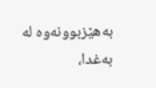به‌هێزبوونه‌وه‌ له‌ به‌غدا،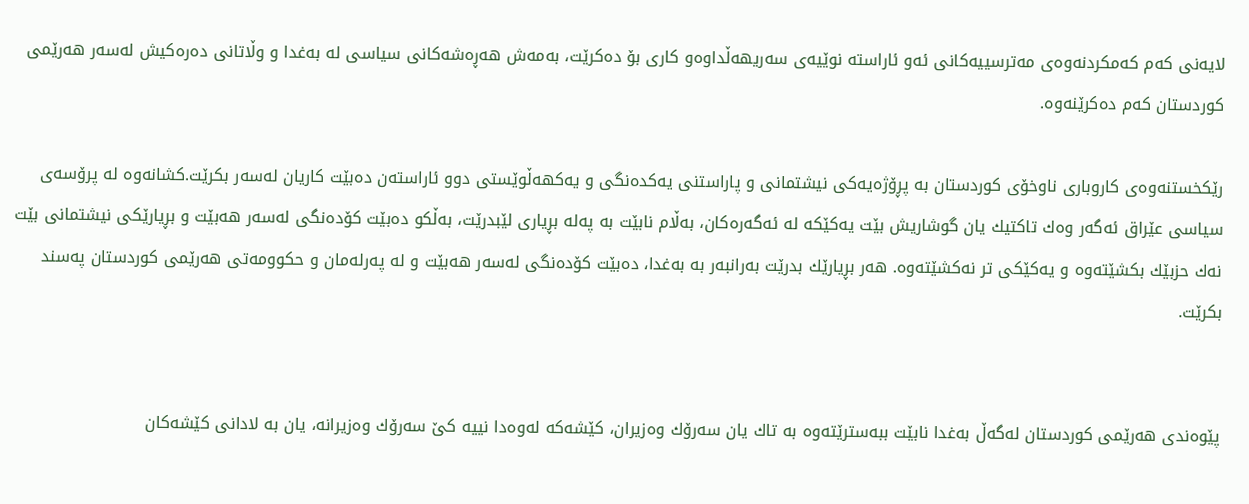لایه‌نى كه‌م كه‌مكردنه‌وه‌ى مه‌ترسییه‌كانى ئه‌و ئاراسته‌ نوێیه‌ى سه‌ریهه‌ڵداوه‌و كاری بۆ ده‌كرێت، به‌مه‌ش هه‌ڕه‌شه‌كانى سیاسی له‌ به‌غدا و وڵاتانى ده‌ره‌كیش له‌سه‌ر هه‌رێمى كوردستان كه‌م ده‌كرێنه‌وه‌.

رێكخستنه‌وه‌ى كاروباری ناوخۆى كوردستان به‌ پڕۆژه‌یه‌كی نیشتمانى و پاراستنى یه‌كده‌نگی و یه‌كهه‌ڵوێستى دوو ئاراسته‌ن ده‌بێت كاریان له‌سه‌ر بكرێت.كشانه‌وه‌ له‌ پرۆسه‌ى سیاسی عێراق ئه‌گه‌ر وه‌ك تاكتیك یان گوشاریش بێت یه‌كێكه‌ له‌ ئه‌گه‌ره‌كان، به‌ڵام نابێت به‌ په‌له‌ بڕیاری لێبدرێت، به‌ڵكو ده‌بێت كۆده‌نگی له‌سه‌ر هه‌بێت و بڕیارێكى نیشتمانى بێت نه‌ك حزبێك بكشێته‌وه‌ و یه‌كێكی تر نه‌كشێته‌وه‌. هه‌ر بڕیارێك بدرێت به‌رانبه‌ر به‌ به‌غدا، ده‌بێت كۆده‌نگی له‌سه‌ر هه‌بێت و له‌ په‌رله‌مان و حكوومه‌تی هه‌رێمى كوردستان په‌سند بكرێت.


پێوه‌ندی هه‌رێمى كوردستان له‌گه‌ڵ به‌غدا نابێت ببه‌سترێته‌وه‌ به‌ تاك یان سه‌رۆك وه‌زیران، كێشه‌كه‌ له‌وه‌دا نییه‌ كێ سه‌رۆك وه‌زیرانه‌، یان به‌ لادانى كێشه‌كان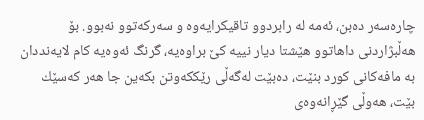چاره‌سه‌ر ده‌بن، ئه‌مه‌ له‌ رابردوو تاقیكرایه‌وه‌ و سه‌ركه‌توو نه‌بوو. بۆ هه‌ڵبژاردنى داهاتوو هێشتا دیار نییه‌ كێ براوه‌یه‌، گرنگ ئه‌وه‌یه‌ كام لایه‌نددان به‌ مافه‌كانى كورد بنێت، ده‌بێت له‌گه‌ڵی رێككه‌وتن بكه‌ین جا هه‌ر كه‌سێك بێت، هه‌وڵى گێڕانه‌وه‌ى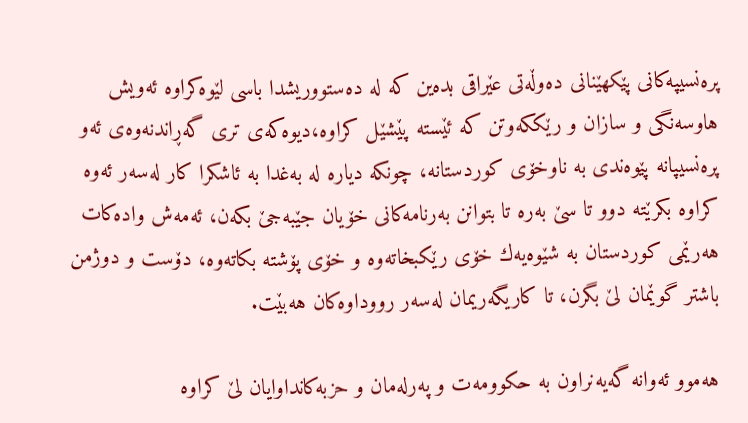پره‌نسیپه‌كانى پێكهێنانى ده‌وڵه‌تى عێراقی بده‌ین كه‌ له‌ ده‌ستووریشدا باسی لێوه‌كراوه‌ ئه‌ویش هاوسه‌نگی و سازان و رێككه‌وتن كه‌ ئێسته‌ پێشێل كراوه‌،دیوه‌كه‌ى تری گه‌ڕاندنه‌وه‌ى ئه‌و پره‌نسیپانه‌ پێوه‌ندی به‌ ناوخۆى كوردستانه‌، چونكه‌ دیاره‌ له‌ به‌غدا به‌ ئاشكرا كار له‌سه‌ر ئه‌وه‌ كراوه‌ بكرێته‌ دوو تا سێ به‌ره‌ تا بتوانن به‌رنامه‌كانى خۆیان جێبه‌جێ بكه‌ن، ئه‌مه‌ش واده‌كات هه‌رێمى كوردستان به‌ شێوه‌یه‌ك خۆی رێكبخاته‌وه‌ و خۆی پۆشته‌ بكاته‌وه‌، دۆست و دوژمن باشتر گوێمان لێ بگرن، تا كاریگه‌ریمان له‌سه‌ر رووداوه‌كان هه‌بێت.

هه‌موو ئه‌وانه‌ گه‌یه‌نراون به‌ حكوومه‌ت و په‌رله‌مان و حزبه‌كانداوایان لێ كراوه‌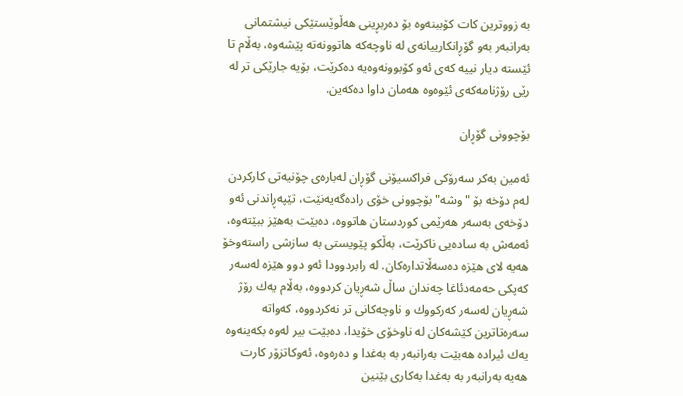به‌ زووترین كات كۆببنه‌وه‌ بۆ ده‌ربڕینى هه‌ڵوێستێكى نیشتمانى به‌رانبه‌ر به‌و گۆڕانكارییانه‌ى له‌ ناوچه‌كه‌ هاتوونه‌ته‌ پێشه‌وه‌، به‌ڵام تا ئێسته‌ دیار نییه‌ كه‌ى ئه‌و كۆبوونه‌وه‌یه‌ ده‌كرێت، بۆیه‌ جارێكى تر له‌ رێى رۆژنامه‌كه‌ى ئێوه‌وه‌ هه‌مان داوا ده‌كه‌ین.

بۆچوونی گۆڕان

ئه‌مین به‌كر سه‌رۆكی فراكسیۆنى گۆڕان له‌باره‌ی چۆنیه‌تی كاركردن له‌م دۆخه‌ بۆ "وشه‌" بۆچوونی خۆی راده‌گه‌یه‌نێت، تێپه‌ڕاندنى ئه‌و دۆخه‌ى به‌سه‌ر هه‌رێمى كوردستان هاتووه‌، ده‌بێت به‌هێز ببێته‌وه‌، ئه‌مه‌ش به‌ ساده‌یی ناكرێت، به‌ڵكو پێویستى به‌ سازشی راسته‌وخۆ هه‌یه‌ لاى هێزه‌ ده‌سه‌ڵاتداره‌كان. له‌ رابردوودا ئه‌و دوو هێزه‌ له‌سه‌ر كه‌پكی حه‌مه‌دئاغا چه‌ندان ساڵ شه‌ڕیان كردووه‌، به‌ڵام یه‌ك رۆژ شه‌ڕیان له‌سه‌ر كه‌ركووك و ناوچه‌كانى تر نه‌كردووه‌، كه‌واته‌ سه‌ره‌تاترین كێشه‌كان له‌ ناوخۆی خۆیدا، ده‌بێت بیر له‌وه‌ بكه‌ینه‌وه‌ یه‌ك ئیراده‌ هه‌بێت به‌رانبه‌ر به‌ به‌غدا و ده‌ره‌وه‌، ئه‌وكاتزۆر كارت هه‌یه‌ به‌رانبه‌ر به‌ به‌غدا به‌كاری بێنین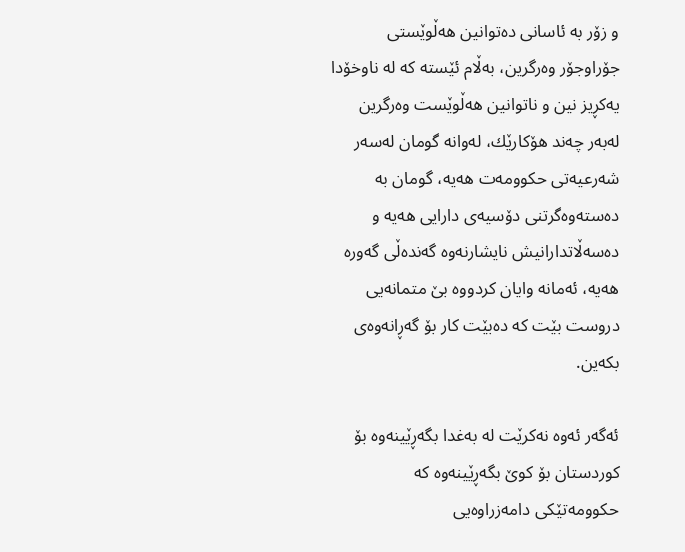و زۆر به‌ ئاسانی ده‌توانین هه‌ڵوێستى جۆراوجۆر وه‌رگرین، به‌ڵام ئێسته‌ كه‌ له‌ ناوخۆدا یه‌كڕیز نین و ناتوانین هه‌ڵوێست وه‌رگرین له‌به‌ر چه‌ند هۆكارێك، له‌وانه‌ گومان له‌سه‌ر شه‌رعیه‌تى حكوومه‌ت هه‌یه‌، گومان به‌ ده‌سته‌وه‌گرتنى دۆسیه‌ى دارایی هه‌یه‌ و ده‌سه‌ڵاتدارانیش نایشارنه‌وه‌ گه‌نده‌ڵى گه‌وره‌ هه‌یه‌، ئه‌مانه‌ وایان كردووه‌ بێ متمانه‌یی دروست بێت كه‌ ده‌بێت كار بۆ گه‌ڕانه‌وه‌ى بكه‌ین.

ئه‌گه‌ر ئه‌وه‌ نه‌كرێت له‌ به‌غدا بگه‌ڕێینه‌وه‌ بۆ كوردستان بۆ كوێ بگه‌ڕێینه‌وه‌ كه‌ حكوومه‌تێكى دامه‌زراوه‌یی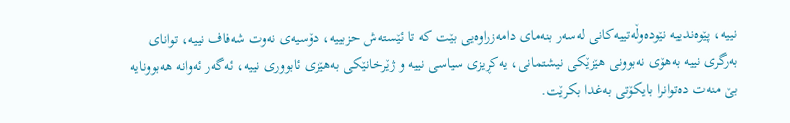نییه‌، پێوه‌ندییه‌ نێوده‌وڵه‌تییه‌كانى له‌سه‌ر بنه‌ماى دامه‌زراوه‌یی بێت كه‌ تا ئێسته‌ش حزبییه‌، دۆسیه‌ى نه‌وت شه‌فاف نییه‌، تواناى به‌رگری نییه‌ به‌هۆى نه‌بوونى هێزێكی نیشتمانی، یه‌كڕیزی سیاسی نییه‌ و ژێرخانێكى به‌هێزی ئابووری نییه‌، ئه‌گه‌ر ئه‌وانه‌ هه‌بوونایه‌ بێ منه‌ت ده‌توانرا بایكۆتى به‌غدا بكرێت.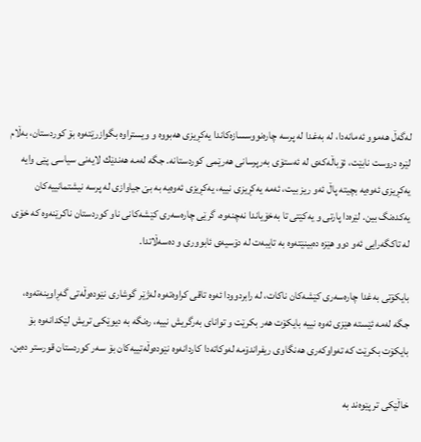له‌گه‌ڵ هه‌موو ئه‌مانه‌دا، له‌ به‌غدا له‌ پرسه‌ چاره‌نووسسازه‌كاندا یه‌كڕیزی هه‌بووه‌ و ویستراوه‌ بگوازرێته‌وه‌ بۆ كوردستان، به‌ڵام لێره‌ دروست نابێت، ئۆباڵه‌كه‌ى له‌ ئه‌ستۆى به‌رپرسانى هه‌رێمى كوردستانه‌. جگه‌ له‌مه‌ هه‌ندێك لایه‌نى سیاسی پێی وایه‌ یه‌كڕیزی ئه‌وه‌یه‌ بچیته‌ پاڵ ئه‌و ریز بیت، ئه‌مه‌ یه‌كڕیزی نییه‌، یه‌كڕیزی ئه‌وه‌یه‌ به‌ بێ جیاوازی له‌ پرسه‌ نیشتمانییه‌كان یه‌كده‌نگ بین. لێره‌دا پارتى و یه‌كێتى تا به‌خۆیاندا نه‌چنه‌وه‌، گرێى چاره‌سه‌ری كێشه‌كانی ناو كوردستان ناكرێنه‌وه‌ كه‌ خۆى له‌ تاكگه‌رایی ئه‌و دوو هێزه‌ ده‌بینێته‌وه‌ به‌ تایبه‌ت له‌ دۆسیه‌ى ئابووری و ده‌سه‌ڵاتدا.

بایكۆتى به‌غدا چاره‌سه‌ری كێشه‌كان ناكات، له‌ رابردوودا ئه‌وه‌ تاقی كراوه‌ته‌وه‌ له‌ژێر گوشاری نێوده‌وڵه‌تى گه‌ڕاوینه‌ته‌وه‌، جگه‌ له‌مه‌ ئێسته‌ هێزی ئه‌وه‌ نییه‌ بایكۆت هه‌ر بكرێت و تواناى به‌رگریش نییه‌، ره‌نگه‌ به‌ دیوێكى تریش لێكدانه‌وه‌ بۆ بایكۆت بكرێت كه‌ ته‌واوكه‌ری هه‌نگاوی ریفراندۆمه‌ له‌وكاته‌دا كاردانه‌وه‌ نێوده‌وڵه‌تییه‌كان بۆ سه‌ر كوردستان قورستر ده‌بن.

خاڵێكی تر پێوه‌ند به‌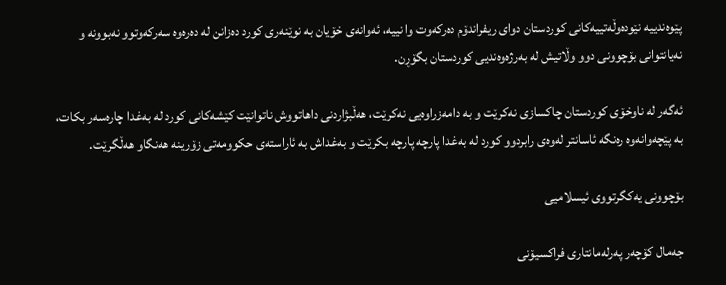پێوه‌ندییه‌ نێوده‌وڵه‌تییه‌كانى كوردستان دواى ریفراندۆم ده‌ركه‌وت وا نییه‌، ئه‌وانه‌ى خۆیان به‌ نوێنه‌ری كورد ده‌زانن له‌ ده‌ره‌وه‌ سه‌ركه‌وتوو نه‌بوونه‌ و نه‌یانتوانى بۆچوونى دوو وڵاتیش له‌ به‌رژه‌وه‌ندیی كوردستان بگۆڕن.

ئه‌گه‌ر له‌ ناوخۆى كوردستان چاكسازی نه‌كرێت و به‌ دامه‌زراوه‌یی نه‌كرێت، هه‌ڵبژاردنى داهاتووش ناتوانێت كێشه‌كانى كورد له‌ به‌غدا چاره‌سه‌ر بكات، به‌ پێچه‌وانه‌وه‌ ره‌نگه‌ ئاسانتر له‌وه‌ى رابردوو كورد له‌ به‌غدا پارچه‌ پارچه‌ بكرێت و به‌غداش به‌ ئاراسته‌ى حكوومه‌تى زۆرینه‌ هه‌نگاو هه‌ڵگرێت.

بۆچوونی یه‌كگرتووی ئیسلامیی

جه‌مال كۆچه‌ر په‌رله‌مانتاری فراكسیۆنى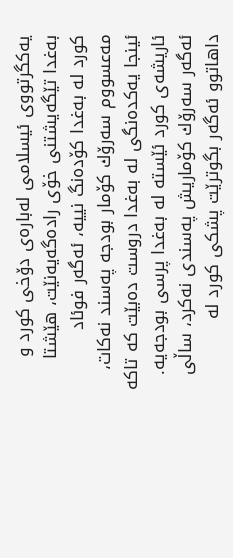یه‌كگرتووى ئیسلامى له‌باره‌ی دۆخی كورد و به‌غدا تێگه‌یشتنی خۆی راده‌گه‌یه‌نێت، هێشتا كورد له‌ به‌غدا كۆده‌نگ نییه‌، ئه‌گه‌ر فوئاد مه‌عسووم سه‌رۆك كۆمار بودجه‌ په‌سند نه‌كات، ئینجا یه‌كده‌نگی له‌ به‌غدا دروست ده‌بێت كه‌ تاكه‌ ئاریشه‌ى كورد ئێسته‌ له‌ به‌غدا پرسی بودجه‌یه‌. ئه‌گه‌ر سه‌رۆك كۆماریش په‌سندی نه‌كرد، ساڵى داهاتوو ئه‌گه‌ر بگوترێت پشكى كورد له‌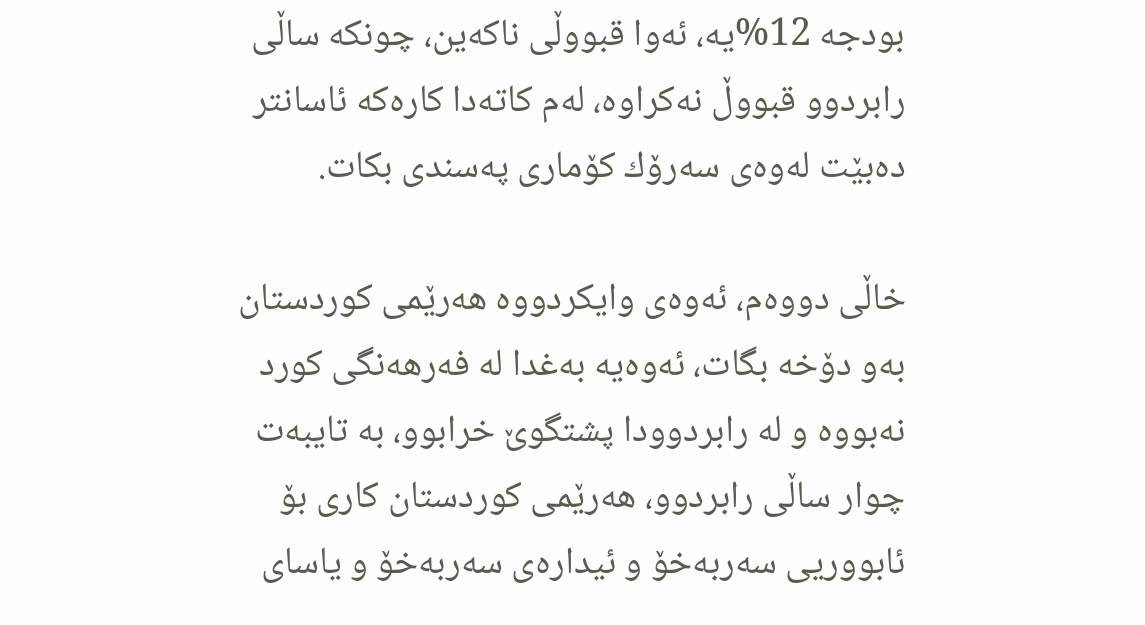بودجه‌ 12%یه‌، ئه‌وا قبووڵى ناكه‌ین، چونكه‌ ساڵى رابردوو قبووڵ نه‌كراوه‌، له‌م كاته‌دا كاره‌كه‌ ئاسانتر ده‌بێت له‌وه‌ى سه‌رۆك كۆماری په‌سندی بكات.

خاڵى دووه‌م، ئه‌وه‌ى وایكردووه‌ هه‌رێمى كوردستان به‌و دۆخه‌ بگات، ئه‌وه‌یه‌ به‌غدا له‌ فه‌رهه‌نگی كورد نه‌بووه‌ و له‌ رابردوودا پشتگوێ خرابوو، به‌ تایبه‌ت چوار ساڵى رابردوو، هه‌رێمى كوردستان كاری بۆ ئابووریی سه‌ربه‌خۆ و ئیداره‌ى سه‌ربه‌خۆ و یاسای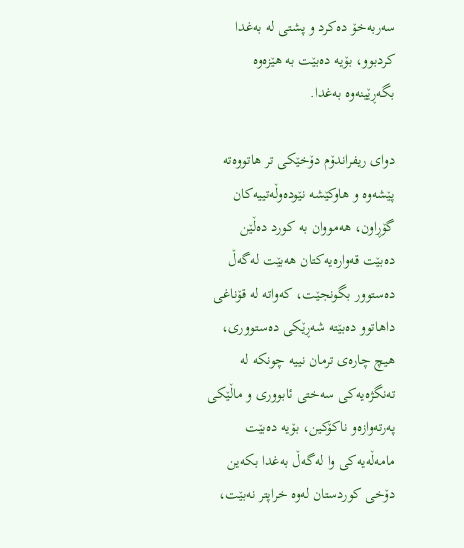سه‌ربه‌خۆ ده‌كرد و پشتى له‌ به‌غدا كردبوو، بۆیه‌ ده‌بێت به‌ هێزه‌وه‌ بگه‌ڕێینه‌وه‌ به‌غدا.

دواى ریفراندۆم دۆخێكى تر هاتووه‌ته‌ پێشه‌وه‌ و هاوكێشه‌ نێوده‌وڵه‌تییه‌كان گۆڕاون، هه‌مووان به‌ كورد ده‌ڵێن ده‌بێت قه‌واره‌یه‌كتان هه‌بێت له‌گه‌ڵ ده‌ستوور بگونجێت، كه‌واته‌ له‌ قۆناغی داهاتوو ده‌بێته‌ شه‌ڕێكی ده‌ستووری، هیچ چاره‌ى ترمان نییه‌ چونكه‌ له‌ ته‌نگژه‌یه‌كی سه‌ختى ئابووری و ماڵێكی په‌رته‌وازه‌و ناكۆكین، بۆیه‌ ده‌بێت مامه‌ڵه‌یه‌كی وا له‌گه‌ڵ به‌غدا بكه‌ین دۆخى كوردستان له‌وه‌ خراپتر نه‌بێت،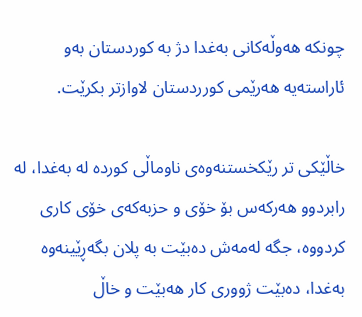چونكه‌ هه‌وڵه‌كانى به‌غدا دژ به‌ كوردستان به‌و ئاراسته‌یه‌ هه‌رێمى كورردستان لاوازتر بكرێت.

خاڵێكی تر رێكخستنه‌وه‌ى ناوماڵى كورده‌ له‌ به‌غدا، له‌ رابردوو هه‌ركه‌س بۆ خۆى و حزبه‌كه‌ى خۆى كاری كردووه‌، جگه‌ له‌مه‌ش ده‌بێت به‌ پلان بگه‌ڕێینه‌وه‌ به‌غدا، ده‌بێت ژووری كار هه‌بێت و خاڵ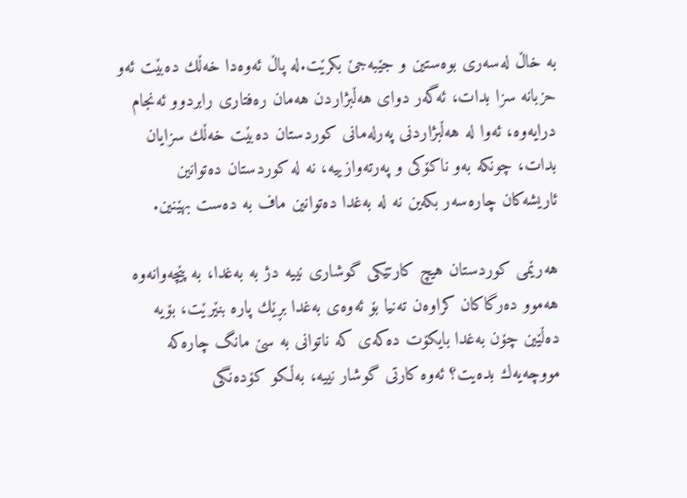به‌ خاڵ له‌سه‌ری بوه‌ستین و جێبه‌جێ بكرێت.له‌ پاڵ ئه‌وه‌دا خه‌ڵك ده‌بێت ئه‌و حزبانه‌ سزا بدات، ئه‌گه‌ر دواى هه‌ڵبژاردن هه‌مان ره‌فتاری رابردوو ئه‌نجام درایه‌وه‌، ئه‌وا له‌ هه‌ڵبژاردنى په‌رله‌مانى كوردستان ده‌بێت خه‌ڵك سزایان بدات، چونكه‌ به‌و ناكۆكی و په‌رته‌وازییه‌، نه‌ له‌ كوردستان ده‌توانین ئاریشه‌كان چاره‌سه‌ر بكه‌ین نه‌ له‌ به‌غدا ده‌توانین ماف به‌ ده‌ست بهێنین.

هه‌رێمى كوردستان هیچ كارتێكى گوشاری نییه‌ دژ به‌ به‌غدا، به‌ پێچه‌وانه‌وه‌ هه‌موو ده‌رگاكان كراوه‌ن ته‌نیا بۆ ئه‌وه‌ى به‌غدا بڕێك پاره‌ بنێرێت، بۆیه‌ ده‌ڵێین چۆن به‌غدا بایكۆت ده‌كه‌ى كه‌ ناتوانی به‌ سێ مانگ چاره‌كه‌ مووچه‌یه‌ك بده‌یت؟ ئه‌وه‌ كارتى گوشار نییه‌، به‌ڵكو كۆده‌نگی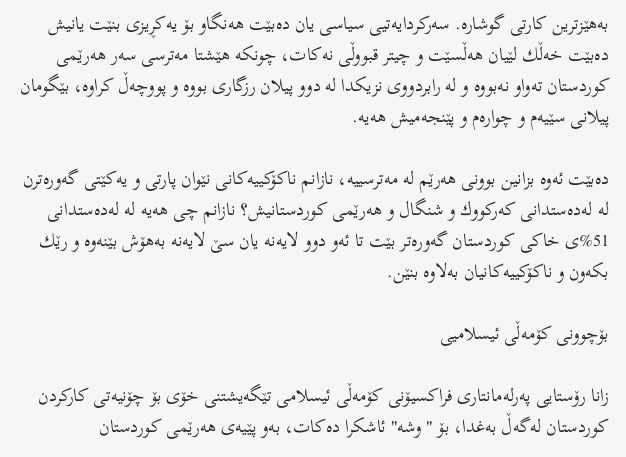به‌هێزترین كارتى گوشاره‌. سه‌ركردایه‌تیى سیاسی یان ده‌بێت هه‌نگاو بۆ یه‌كڕیزی بنێت یانیش ده‌بێت خه‌ڵك لێیان هه‌ڵسێت و چیتر قبووڵى نه‌كات، چونكه‌ هێشتا مه‌ترسی سه‌ر هه‌رێمى كوردستان ته‌واو نه‌بووه‌ و له‌ رابردووی نزیكدا له‌ دوو پیلان رزگاری بووه‌ و پووچه‌ڵ كراوه‌، بێگومان پیلانى سێیه‌م و چواره‌م و پێنجه‌میش هه‌یه‌.

ده‌بێت ئه‌وه‌ بزانین بوونى هه‌رێم له‌ مه‌ترسییه‌، نازانم ناكۆكییه‌كانی نێوان پارتى و یه‌كێتى گه‌وره‌ترن له‌ له‌ده‌ستدانى كه‌ركووك و شنگال و هه‌رێمى كوردستانیش؟ نازانم چی هه‌یه‌ له‌ له‌ده‌ستدانى 51%ى خاكی كوردستان گه‌وره‌تر بێت تا ئه‌و دوو لایه‌نه‌ یان سێ لایه‌نه‌ به‌هۆش بێنه‌وه‌ و رێك بكه‌ون و ناكۆكییه‌كانیان به‌لاوه‌ بنێن.

بۆچوونی كۆمه‌ڵی ئیسلامیی

زانا رۆستایی په‌رله‌مانتاری فراكسیۆنى كۆمه‌ڵى ئیسلامى تێگه‌یشتنی خۆی بۆ چۆنیه‌تی كاركردن كوردستان له‌گه‌ڵ به‌غدا، بۆ "وشه‌" ئاشكرا ده‌كات، به‌و پێیه‌ى هه‌رێمى كوردستان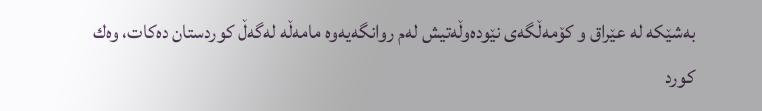به‌شێكه‌ له‌ عێراق و كۆمه‌ڵگه‌ى نێوده‌وڵه‌تیش له‌م روانگه‌یه‌وه‌ مامه‌ڵه‌ له‌گه‌ڵ كوردستان ده‌كات، وه‌ك كورد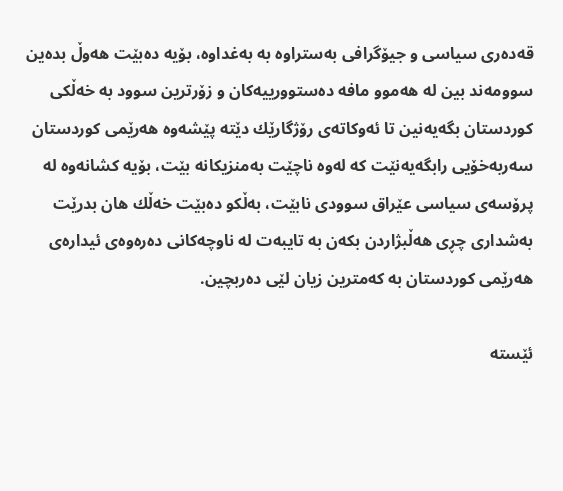قه‌ده‌ری سیاسی و جیۆگرافی به‌ستراوه‌ به‌ به‌غداوه‌، بۆیه‌ ده‌بێت هه‌وڵ بده‌ین سوومه‌ند بین له‌ هه‌موو مافه‌ ده‌ستوورییه‌كان و زۆرترین سوود به‌ خه‌ڵكی كوردستان بگه‌یه‌نین تا ئه‌وكاته‌ى رۆژگارێك دێته‌ پێشه‌وه‌ هه‌رێمى كوردستان سه‌ربه‌خۆیی رابگه‌یه‌نێت كه‌ له‌وه‌ ناچێت به‌منزیكانه‌ بێت، بۆیه‌ كشانه‌وه‌ له‌ پرۆسه‌ى سیاسی عێراق سوودی نابێت، به‌ڵكو ده‌بێت خه‌ڵك هان بدرێت به‌شداری چڕی هه‌ڵبژاردن بكه‌ن به‌ تایبه‌ت له‌ ناوچه‌كانى ده‌ره‌وه‌ى ئیداره‌ى هه‌رێمى كوردستان به‌ كه‌مترین زیان لێى ده‌ربچین.

ئێسته‌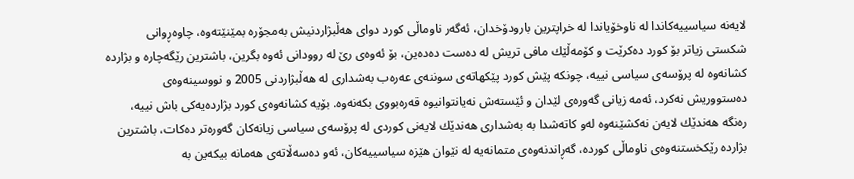لایه‌نه‌ سیاسییه‌كاندا له‌ ناوخۆیاندا له‌ خراپترین بارودۆخدان، ئه‌گه‌ر ناوماڵى كورد دواى هه‌ڵبژاردنیش به‌مجۆره‌ بمێنێته‌وه‌، چاوه‌ڕوانی شكستى زیاتر بۆ كورد ده‌كرێت و كۆمه‌ڵێك مافی تریش له‌ ده‌ست ده‌ده‌ین، بۆ ئه‌وه‌ى رێ له‌ روودانى ئه‌وه‌ بگرین، باشترین رێگه‌چاره‌ و بژارده‌ كشانه‌وه‌ له‌ پرۆسه‌ى سیاسی نییه‌، چونكه‌ پێش كورد پێكهاته‌ى سوننه‌ى عه‌ره‌ب به‌شداری له‌ هه‌ڵبژاردنى 2005 و نووسینه‌وه‌ى ده‌ستووریش نه‌كرد، ئه‌مه‌ زیانى گه‌وره‌ی لێدان و ئێسته‌ش نه‌یانتوانیوه‌ قه‌ره‌بووی بكه‌نه‌وه‌. بۆیه‌ كشانه‌وه‌ى كورد بژارده‌یه‌كی باش نییه‌، ره‌نگه‌ هه‌ندێك لایه‌ن نه‌كشێنه‌وه‌ له‌و كاته‌شدا به‌ به‌شداری هه‌ندێك لایه‌نی كوردی له‌ پرۆسه‌ى سیاسی زیانه‌كان گه‌وره‌تر ده‌كات، باشترین بژارده‌ رێكخستنه‌وه‌ی ناوماڵى كورده‌، گه‌ڕاندنه‌وه‌ى متمانه‌یه‌ له‌ نێوان هێزه‌ سیاسییه‌كان، ئه‌و ده‌سه‌ڵاته‌ى هه‌مانه‌ بیكه‌ین به‌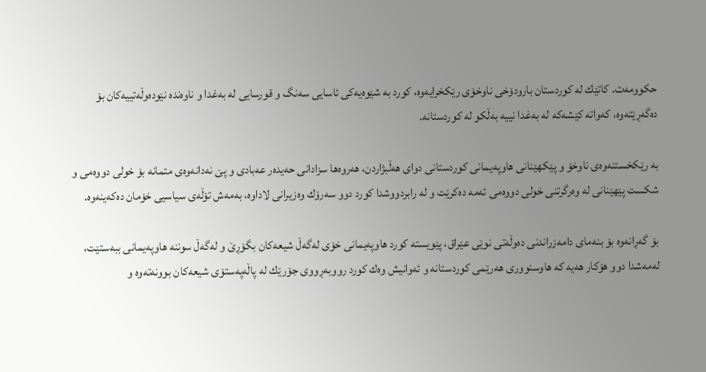حكوومه‌ت. كاتێك له‌ كوردستان بارودۆخی ناوخۆی رێكخرایه‌وه‌، كورد به‌ شێوه‌یه‌كی ئاسایی سه‌نگ و قورسایی له‌ به‌غدا و ناوه‌نده‌ نێوده‌وڵه‌تییه‌كان بۆ ده‌گه‌ڕێته‌وه‌، كه‌واته‌ كێشه‌كه‌ له‌ به‌غدا نییه‌ به‌ڵكو له‌ كوردستانه‌.

به‌ رێكخستنه‌وه‌ى ناوخۆ و پێكهێنانى هاوپه‌یمانى كوردستانى دواى هه‌ڵبژاردن، هه‌روه‌ها سزادانى حه‌یده‌ر عه‌بادی و پێ نه‌دانه‌وه‌ى متمانه‌ بۆ خولى دووه‌می و شكست پێهێنانى له‌ وه‌رگرتنی خولی دووه‌می ئه‌مه‌ ده‌كرێت و له‌ رابردووشدا كورد دوو سه‌رۆك وه‌زیرانی لاداوه‌، به‌مه‌ش تۆڵه‌ى سیاسیی خۆمان ده‌كه‌ینه‌وه‌.

بۆ گه‌ڕانه‌وه‌ بۆ بنه‌ماى دامه‌زراندنى ده‌وڵه‌تى نوێی عێراق، پێویسته‌ كورد هاوپه‌یمانى خۆى له‌گه‌ڵ شیعه‌كان بگۆڕێ و له‌گه‌ڵ سوننه‌ هاوپه‌یمانى ببه‌ستێت، له‌مه‌شدا دوو هۆكار هه‌یه‌ كه‌ هاوسنووری هه‌رێمى كوردستانه‌ و ئه‌وانیش وه‌ك كورد رووبه‌ڕووی جۆرێك له‌ پاڵه‌په‌ستۆى شیعه‌كان بوونه‌ته‌وه‌ و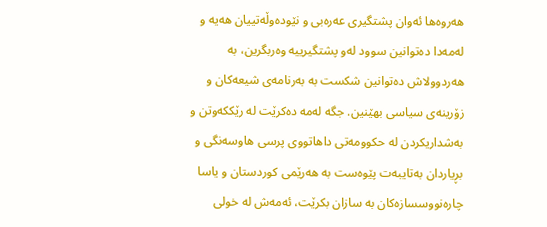هه‌روه‌ها ئه‌وان پشتگیری عه‌ره‌بی و نێوده‌وڵه‌تییان هه‌یه‌ و له‌مه‌دا ده‌توانین سوود له‌و پشتگیرییه‌ وه‌ربگرین، به‌ هه‌ردوولاش ده‌توانین شكست به‌ به‌رنامه‌ى شیعه‌كان و زۆرینه‌ى سیاسی بهێنین. جگه‌ له‌مه‌ ده‌كرێت له‌ رێككه‌وتن و به‌شداریكردن له‌ حكوومه‌تى داهاتووی پرسی هاوسه‌نگی و بڕیاردان به‌تایبه‌ت پێوه‌ست به‌ هه‌رێمى كوردستان و یاسا چاره‌نووسسازه‌كان به‌ سازان بكرێت، ئه‌مه‌ش له‌ خولی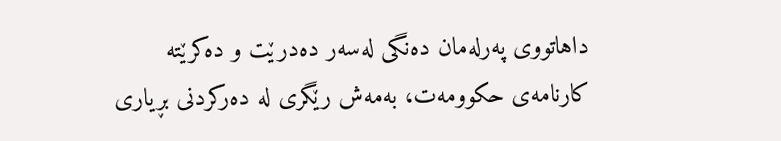داهاتووی په‌رله‌مان ده‌نگی له‌سه‌ر ده‌درێت و ده‌كرێته‌ كارنامه‌ى حكوومه‌ت، به‌مه‌ش رێگری له‌ ده‌ركردنى بڕیاری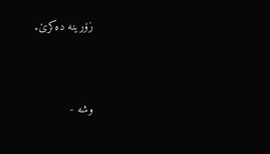زۆرینه‌ ده‌كرێ.


وشە -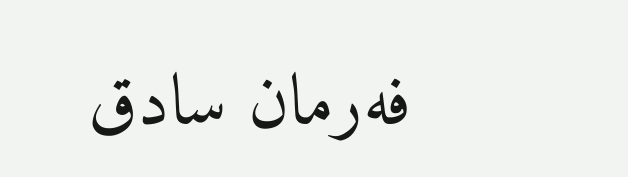فه‌رمان سادق